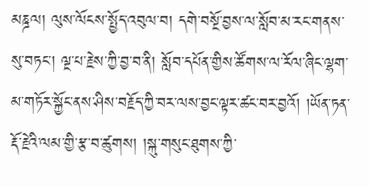མཎྜལ། ལུས་ལོངས་སྤྱོད་འབུལ་བ། དགེ་བསྔོ་བྱས་ལ་སློབ་མ་རང་གནས་སུ་བཏང་། ལྔ་པ་རྗེས་ཀྱི་བྱ་བ་ནི། སློབ་དཔོན་གྱིས་ཚོགས་ལ་རོལ་ཞིང་ལྷག་མ་གཏོར་སྐྱོང་ནས་ཤིས་བརྗོད་ཀྱི་བར་ལས་བྱང་ལྟར་ཚང་བར་བྱའོ། །ཡོན་ཏན་རྡོ་རྗེའི་ལམ་གྱི་རྩ་བ་ཚུགས། །སྐུ་གསུང་ཐུགས་ཀྱི་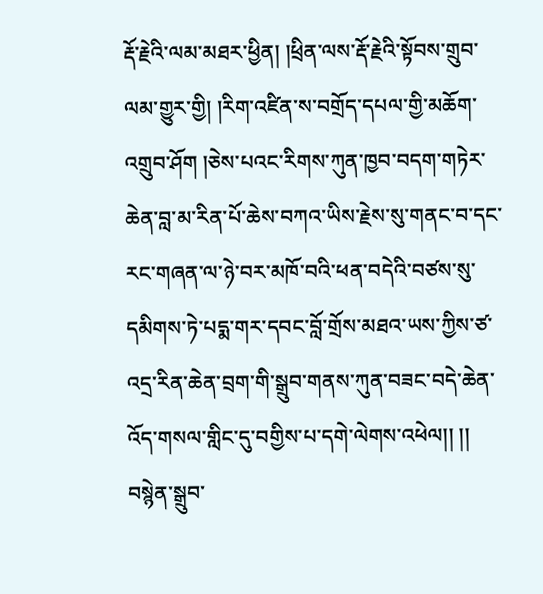རྡོ་རྗེའི་ལམ་མཐར་ཕྱིན། །ཕྲིན་ལས་རྡོ་རྗེའི་སྟོབས་གྲུབ་ལམ་གྱུར་གྱི། །རིག་འཛིན་ས་བགྲོད་དཔལ་གྱི་མཆོག་འགྲུབ་ཤོག །ཅེས་པའང་རིགས་ཀུན་ཁྱབ་བདག་གཏེར་ཆེན་བླ་མ་རིན་པོ་ཆེས་བཀའ་ཡིས་རྗེས་སུ་གནང་བ་དང་རང་གཞན་ལ་ཉེ་བར་མཁོ་བའི་ཕན་བདེའི་བཙས་སུ་དམིགས་ཏེ་པདྨ་གར་དབང་བློ་གྲོས་མཐའ་ཡས་ཀྱིས་ཙ་འདྲ་རིན་ཆེན་བྲག་གི་སྒྲུབ་གནས་ཀུན་བཟང་བདེ་ཆེན་འོད་གསལ་གླིང་དུ་བགྱིས་པ་དགེ་ལེགས་འཕེལ།། །།
བསྙེན་སྒྲུབ་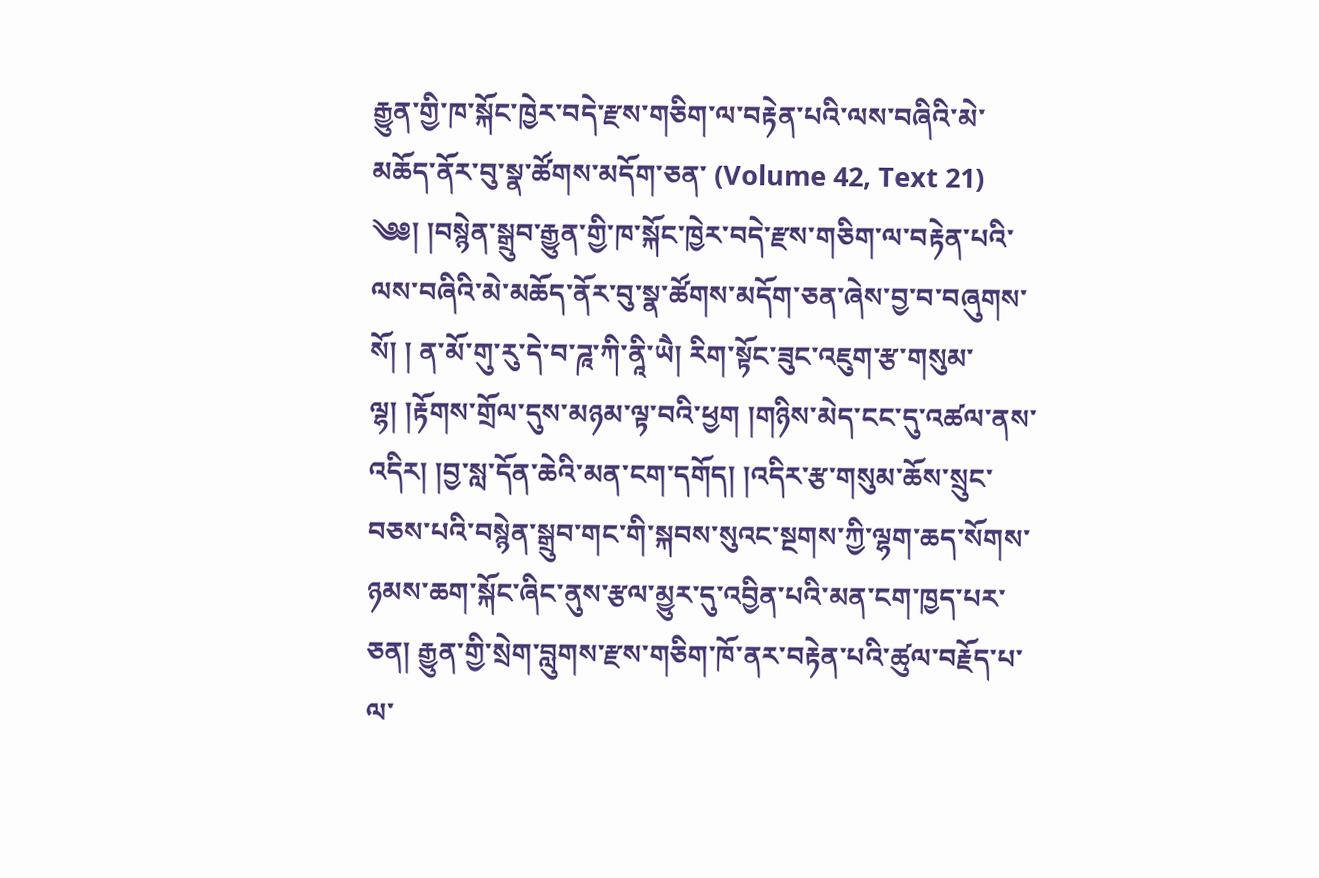རྒྱུན་གྱི་ཁ་སྐོང་ཁྱེར་བདེ་རྫས་གཅིག་ལ་བརྟེན་པའི་ལས་བཞིའི་མེ་མཆོད་ནོར་བུ་སྣ་ཚོགས་མདོག་ཅན་ (Volume 42, Text 21)
༄༅། །བསྙེན་སྒྲུབ་རྒྱུན་གྱི་ཁ་སྐོང་ཁྱེར་བདེ་རྫས་གཅིག་ལ་བརྟེན་པའི་ལས་བཞིའི་མེ་མཆོད་ནོར་བུ་སྣ་ཚོགས་མདོག་ཅན་ཞེས་བྱ་བ་བཞུགས་སོ། ། ན་མོ་གུ་རུ་དེ་བ་ཌཱ་ཀི་ནཱི་ཡཻ། རིག་སྟོང་ཟུང་འཇུག་རྩ་གསུམ་ལྷ། །རྟོགས་གྲོལ་དུས་མཉམ་ལྟ་བའི་ཕྱག །གཉིས་མེད་ངང་དུ་འཚལ་ནས་འདིར། །བྱ་སླ་དོན་ཆེའི་མན་ངག་དགོད། །འདིར་རྩ་གསུམ་ཆོས་སྲུང་བཅས་པའི་བསྙེན་སྒྲུབ་གང་གི་སྐབས་སུའང་སྔགས་ཀྱི་ལྷག་ཆད་སོགས་ཉམས་ཆག་སྐོང་ཞིང་ནུས་རྩལ་མྱུར་དུ་འབྱིན་པའི་མན་ངག་ཁྱད་པར་ཅན། རྒྱུན་གྱི་སྲེག་བླུགས་རྫས་གཅིག་ཁོ་ནར་བརྟེན་པའི་ཚུལ་བརྗོད་པ་ལ་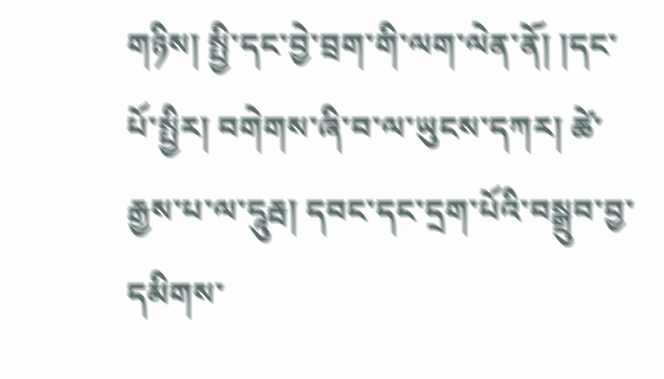གཉིས། སྤྱི་དང་བྱེ་བྲག་གི་ལག་ལེན་ནོ། །དང་པོ་སྤྱིར། བགེགས་ཞི་བ་ལ་ཡུངས་དཀར། ཚེ་རྒྱས་པ་ལ་དཱུརྦ། དབང་དང་དྲག་པོའི་བསྒྲུབ་བྱ་དམིགས་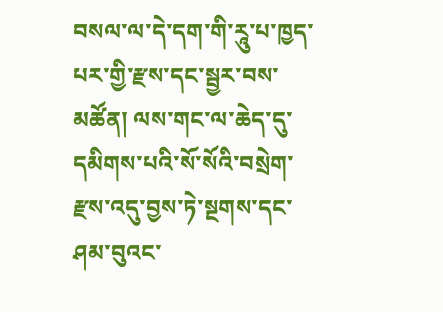བསལ་ལ་དེ་དག་གི་རཱུ་པ་ཁྱད་པར་གྱི་རྫས་དང་སྦྱར་བས་མཚོན། ལས་གང་ལ་ཆེད་དུ་དམིགས་པའི་སོ་སོའི་བསྲེག་རྫས་འདུ་བྱས་ཏེ་སྔགས་དང་ཤམ་བུའང་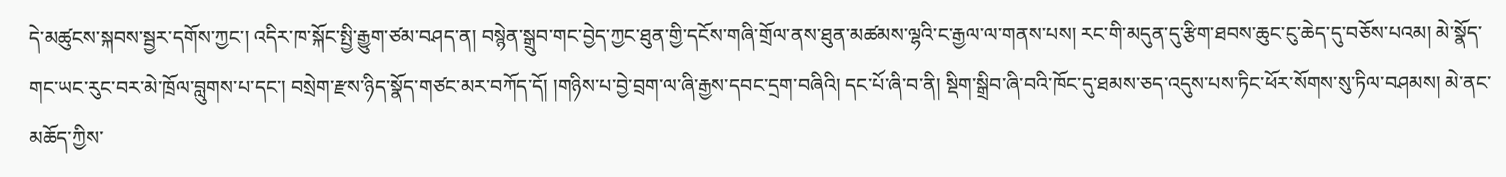དེ་མཚུངས་སྐབས་སྦྱར་དགོས་ཀྱང་། འདིར་ཁ་སྐོང་སྤྱི་རྒྱུག་ཙམ་བཤད་ན། བསྙེན་སྒྲུབ་གང་བྱེད་ཀྱང་ཐུན་གྱི་དངོས་གཞི་གྲོལ་ནས་ཐུན་མཚམས་ལྷའི་ང་རྒྱལ་ལ་གནས་པས། རང་གི་མདུན་དུ་རྩིག་ཐབས་ཆུང་ངུ་ཆེད་དུ་བཅོས་པའམ། མེ་སྣོད་གང་ཡང་རུང་བར་མེ་ཁྲོལ་བླུགས་པ་དང་། བསྲེག་རྫས་ཉིད་སྣོད་གཙང་མར་བཀོད་དོ། །གཉིས་པ་བྱེ་བྲག་ལ་ཞི་རྒྱས་དབང་དྲག་བཞིའི། དང་པོ་ཞི་བ་ནི། སྡིག་སྒྲིབ་ཞི་བའི་ཁོང་དུ་ཐམས་ཅད་འདུས་པས་ཏིང་ཕོར་སོགས་སུ་ཏིལ་བཤམས། མེ་ནང་མཆོད་ཀྱིས་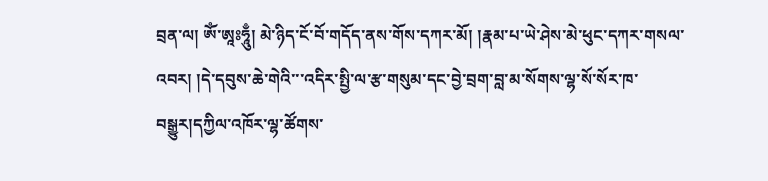བྲན་ལ། ཨོཾ་ཨཱཿཧཱུྃ། མེ་ཉིད་ངོ་བོ་གདོད་ནས་གོས་དཀར་མོ། །རྣམ་པ་ཡེ་ཤེས་མེ་ཕུང་དཀར་གསལ་འབར། །དེ་དབུས་ཆེ་གེའི་་་འདིར་སྤྱི་ལ་རྩ་གསུམ་དང་བྱེ་བྲག་བླ་མ་སོགས་ལྷ་སོ་སོར་ཁ་བསྒྱུར།དཀྱིལ་འཁོར་ལྷ་ཚོགས་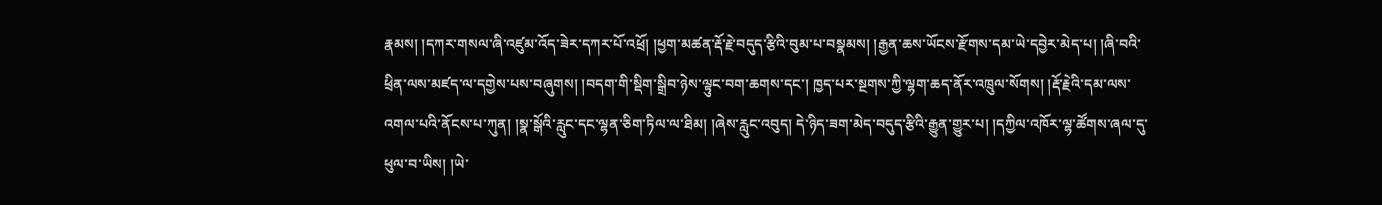རྣམས། །དཀར་གསལ་ཞི་འཛུམ་འོད་ཟེར་དཀར་པོ་འཕྲོ། །ཕྱག་མཚན་རྡོ་རྗེ་བདུད་རྩིའི་བུམ་པ་བསྣམས། །རྒྱན་ཆས་ཡོངས་རྫོགས་དམ་ཡེ་དབྱེར་མེད་པ། །ཞི་བའི་ཕྲིན་ལས་མཛད་ལ་དགྱེས་པས་བཞུགས། །བདག་གི་སྡིག་སྒྲིབ་ཉེས་ལྟུང་བག་ཆགས་དང་། ཁྱད་པར་སྔགས་ཀྱི་ལྷག་ཆད་ནོར་འཁྲུལ་སོགས། །རྡོ་རྗེའི་དམ་ལས་འགལ་པའི་ནོངས་པ་ཀུན། །སྣ་སྒོའི་རླུང་དང་ལྷན་ཅིག་ཏིལ་ལ་ཐིམ། །ཞེས་རླུང་འབུད། དེ་ཉིད་ཟག་མེད་བདུད་རྩིའི་རྒྱུན་གྱུར་པ། །དཀྱིལ་འཁོར་ལྷ་ཚོགས་ཞལ་དུ་ཕུལ་བ་ཡིས། །ཡེ་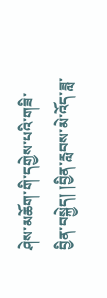ཤེས་མཆོག་གི་དགྱེས་པའི་གཟི་བྱིན་བསྐྱེད། །བྱིན་རླབས་མེ་འོད་ཟླ་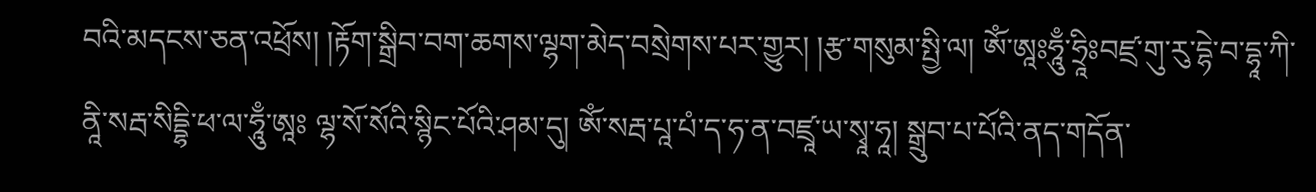བའི་མདངས་ཅན་འཕྲོས། །རྟོག་སྒྲིབ་བག་ཆགས་ལྷག་མེད་བསྲེགས་པར་གྱུར། །རྩ་གསུམ་སྤྱི་ལ། ཨོཾ་ཨཱཿཧཱུྃ་ཧྲཱིཿབཛྲ་གུ་རུ་དྷེ་བ་དྷཱ་ཀི་ནཱི་སརྦ་སིདྡྷི་ཕ་ལ་ཧཱུྃ་ཨཱཿ ལྷ་སོ་སོའི་སྙིང་པོའི་ཤམ་དུ། ཨོཾ་སརྦ་པཱ་པཾ་ད་ཧ་ན་བཛྲཱ་ཡ་སྭཱ་ཧཱ། སྒྲུབ་པ་པོའི་ནད་གདོན་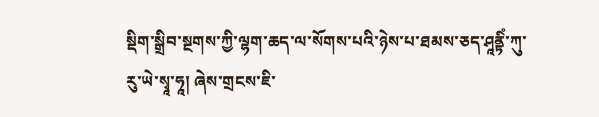སྡིག་སྒྲིབ་སྔགས་ཀྱི་ལྷག་ཆད་ལ་སོགས་པའི་ཉེས་པ་ཐམས་ཅད་ཤཱནྟིཾ་ཀུ་རུ་ཡེ་སྭཱ་ཧཱ། ཞེས་གྲངས་ཇི་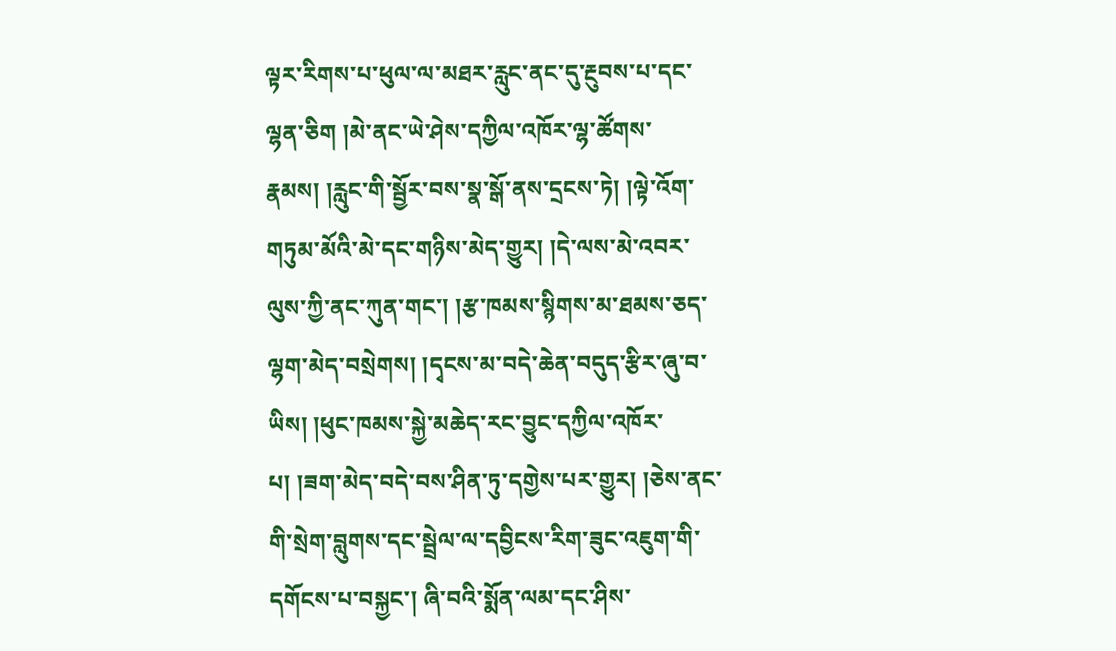ལྟར་རིགས་པ་ཕུལ་ལ་མཐར་རླུང་ནང་དུ་རྔུབས་པ་དང་ལྷན་ཅིག །མེ་ནང་ཡེ་ཤེས་དཀྱིལ་འཁོར་ལྷ་ཚོགས་རྣམས། །རླུང་གི་སྦྱོར་བས་སྣ་སྒོ་ནས་དྲངས་ཏེ། །ལྟེ་འོག་གཏུམ་མོའི་མེ་དང་གཉིས་མེད་གྱུར། །དེ་ལས་མེ་འབར་ལུས་ཀྱི་ནང་ཀུན་གང་། །རྩ་ཁམས་སྙིགས་མ་ཐམས་ཅད་ལྷག་མེད་བསྲེགས། །དྭངས་མ་བདེ་ཆེན་བདུད་རྩིར་ཞུ་བ་ཡིས། །ཕུང་ཁམས་སྐྱེ་མཆེད་རང་བྱུང་དཀྱིལ་འཁོར་པ། །ཟག་མེད་བདེ་བས་ཤིན་ཏུ་དགྱེས་པར་གྱུར། །ཅེས་ནང་གི་སྲེག་བླུགས་དང་སྦྲེལ་ལ་དབྱིངས་རིག་ཟུང་འཇུག་གི་དགོངས་པ་བསྐྱང་། ཞི་བའི་སྨོན་ལམ་དང་ཤིས་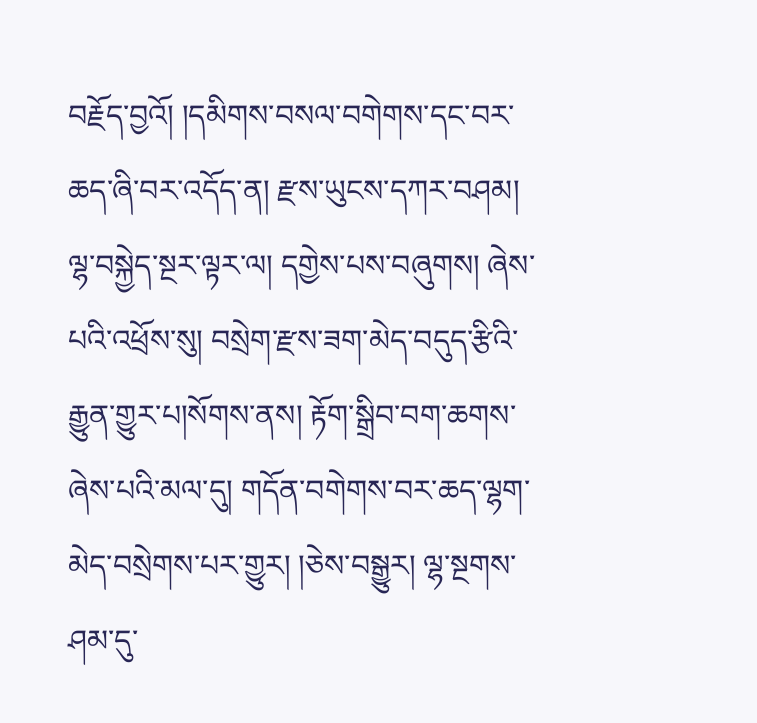བརྗོད་བྱའོ། །དམིགས་བསལ་བགེགས་དང་བར་ཆད་ཞི་བར་འདོད་ན། རྫས་ཡུངས་དཀར་བཤམ། ལྷ་བསྐྱེད་སྔར་ལྟར་ལ། དགྱེས་པས་བཞུགས། ཞེས་པའི་འཕྲོས་སུ། བསྲེག་རྫས་ཟག་མེད་བདུད་རྩིའི་རྒྱུན་གྱུར་པ།སོགས་ནས། རྟོག་སྒྲིབ་བག་ཆགས་ཞེས་པའི་མལ་དུ། གདོན་བགེགས་བར་ཆད་ལྷག་མེད་བསྲེགས་པར་གྱུར། །ཅེས་བསྒྱུར། ལྷ་སྔགས་ཤམ་དུ་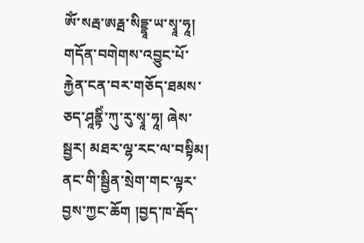ཨོཾ་སརྦ་ཨརྠ་སིདྡྷཱ་ཡ་སྭཱ་ཧཱ། གདོན་བགེགས་འབྱུང་པོ་རྐྱེན་ངན་བར་གཅོད་ཐམས་ཅད་ཤཱནྟིཾ་ཀུ་རུ་སྭཱ་ཧཱ། ཞེས་སྦྱར། མཐར་ལྷ་རང་ལ་བསྟིམ། ནང་གི་སྦྱིན་སྲེག་གང་ལྟར་བྱས་ཀྱང་ཆོག །བྱད་ཁ་རྦོད་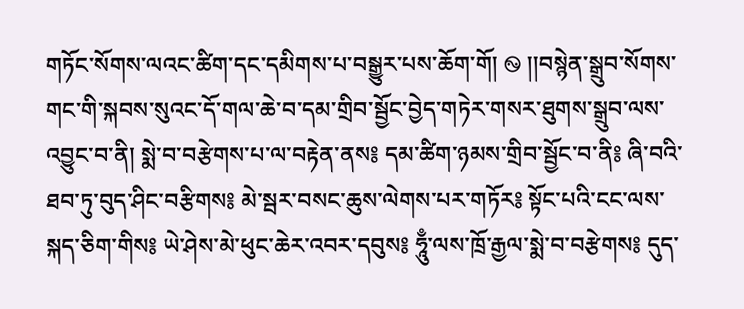གཏོང་སོགས་ལའང་ཚིག་དང་དམིགས་པ་བསྒྱུར་པས་ཆོག་གོ། ࿊ །།བསྙེན་སྒྲུབ་སོགས་གང་གི་སྐབས་སུའང་དོ་གལ་ཆེ་བ་དམ་གྲིབ་སྦྱོང་བྱེད་གཏེར་གསར་ཐུགས་སྒྲུབ་ལས་འབྱུང་བ་ནི། སྨེ་བ་བརྩེགས་པ་ལ་བརྟེན་ནས༔ དམ་ཚིག་ཉམས་གྲིབ་སྦྱོང་བ་ནི༔ ཞི་བའི་ཐབ་ཏུ་བུད་ཤིང་བརྩིགས༔ མེ་སྦར་བསང་ཆུས་ལེགས་པར་གཏོར༔ སྟོང་པའི་ངང་ལས་སྐད་ཅིག་གིས༔ ཡེ་ཤེས་མེ་ཕུང་ཆེར་འབར་དབུས༔ ཧཱུྃ་ལས་ཁྲོ་རྒྱལ་སྨེ་བ་བརྩེགས༔ དུད་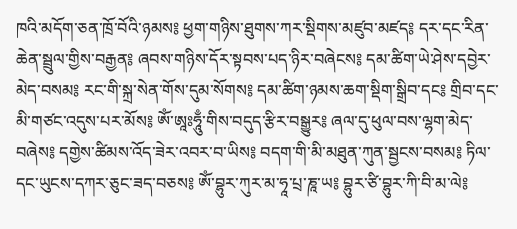ཁའི་མདོག་ཅན་ཁྲོ་བོའི་ཉམས༔ ཕྱག་གཉིས་ཐུགས་ཀར་སྡིགས་མཛུབ་མཛད༔ དར་དང་རིན་ཆེན་སྦྲུལ་གྱིས་བརྒྱན༔ ཞབས་གཉིས་དོར་སྟབས་པད་ཉིར་བཞེངས༔ དམ་ཚིག་ཡེ་ཤེས་དབྱེར་མེད་བསམ༔ རང་གི་སྐྲ་སེན་གོས་དུམ་སོགས༔ དམ་ཚིག་ཉམས་ཆག་སྡིག་སྒྲིབ་དང༔ གྲིབ་དང་མི་གཙང་འདུས་པར་མོས༔ ཨོཾ་ཨཱཿཧཱུྃ་གིས་བདུད་རྩིར་བསྒྱུར༔ ཞལ་དུ་ཕུལ་བས་ལྷག་མེད་བཞེས༔ དགྱེས་ཚིམས་འོད་ཟེར་འབར་བ་ཡིས༔ བདག་གི་མི་མཐུན་ཀུན་སྦྱངས་བསམ༔ ཏིལ་དང་ཡུངས་དཀར་ཅུང་ཟད་བཅས༔ ཨོཾ་བྷུར་ཀུར་མ་ཧཱ་པྲ་ཎཱ་ཡ༔ བྷུར་ཙི་བྷུར་ཀི་བི་མ་ལེ༔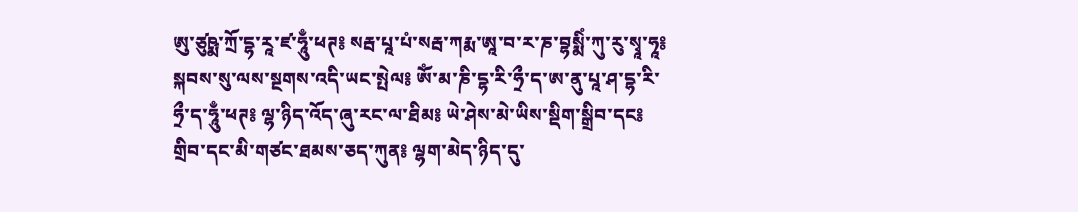ཨུ་ཙུཥྨ་ཀྲོ་དྷ་རཱ་ཛ་ཧཱུྃ་ཕཊ༔ སརྦ་པཱ་པཾ་སརྦ་ཀརྨ་ཨཱ་བ་ར་ཎ་བྷསྨིཾ་ཀུ་རུ་སྭཱ་ཧཱ༔ སྐབས་སུ་ལས་སྔགས་འདི་ཡང་སྤེལ༔ ཨོཾ་མ་ཎི་དྷ་རི་ཧྲྀ་ད་ཨ་ནུ་པཱ་ཤ་དྷ་རི་ཧྲྀ་ད་ཧཱུྃ་ཕཊ༔ ལྷ་ཉིད་འོད་ཞུ་རང་ལ་ཐིམ༔ ཡེ་ཤེས་མེ་ཡིས་སྡིག་སྒྲིབ་དང༔ གྲིབ་དང་མི་གཙང་ཐམས་ཅད་ཀུན༔ ལྷག་མེད་ཉིད་དུ་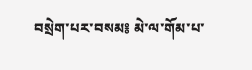བསྲེག་པར་བསམ༔ མེ་ལ་གོམ་པ་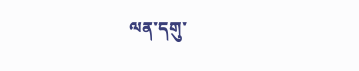ལན་དགུ་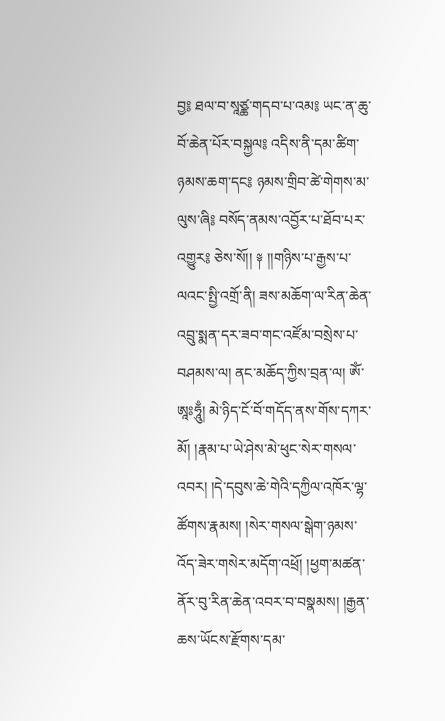བྱ༔ ཐལ་བ་སཱཙྪ་གདབ་པ་འམ༔ ཡང་ན་ཆུ་བོ་ཆེན་པོར་བསྐྱལ༔ འདིས་ནི་དམ་ཚིག་ཉམས་ཆག་དང༔ ཉམས་གྲིབ་ཚེ་གེགས་མ་ལུས་ཞི༔ བསོད་ནམས་འབྱོར་པ་ཐོབ་པར་འགྱུར༔ ཅེས་སོ།། ༈ །།གཉིས་པ་རྒྱས་པ་ལའང་སྤྱི་འགྲོ་ནི། ཟས་མཆོག་ལ་རིན་ཆེན་འབྲུ་སྨན་དར་ཟབ་གང་འཛོམ་བསྲེས་པ་བཤམས་ལ། ནང་མཆོད་ཀྱིས་བྲན་ལ། ཨོཾ་ཨཱཿཧཱུྃ། མེ་ཉིད་ངོ་བོ་གདོད་ནས་གོས་དཀར་མོ། །རྣམ་པ་ཡེ་ཤེས་མེ་ཕུང་སེར་གསལ་འབར། །དེ་དབུས་ཆེ་གེའི་དཀྱིལ་འཁོར་ལྷ་ཚོགས་རྣམས། །སེར་གསལ་སྒེག་ཉམས་འོད་ཟེར་གསེར་མདོག་འཕྲོ། །ཕྱག་མཚན་ནོར་བུ་རིན་ཆེན་འབར་བ་བསྣམས། །རྒྱན་ཆས་ཡོངས་རྫོགས་དམ་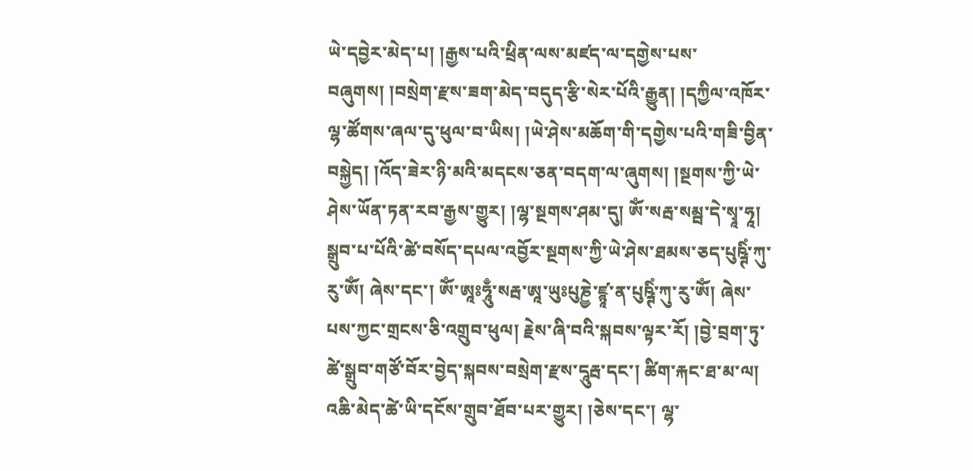ཡེ་དབྱེར་མེད་པ། །རྒྱས་པའི་ཕྲིན་ལས་མཛད་ལ་དགྱེས་པས་བཞུགས། །བསྲེག་རྫས་ཟག་མེད་བདུད་རྩི་སེར་པོའི་རྒྱུན། །དཀྱིལ་འཁོར་ལྷ་ཚོགས་ཞལ་དུ་ཕུལ་བ་ཡིས། །ཡེ་ཤེས་མཆོག་གི་དགྱེས་པའི་གཟི་བྱིན་བསྐྱེད། །འོད་ཟེར་ཉི་མའི་མདངས་ཅན་བདག་ལ་ཞུགས། །སྔགས་ཀྱི་ཡེ་ཤེས་ཡོན་ཏན་རབ་རྒྱས་གྱུར། །ལྷ་སྔགས་ཤམ་དུ། ཨོཾ་སརྦ་སམྦ་དེ་སྭཱ་ཧཱ། སྒྲུབ་པ་པོའི་ཚེ་བསོད་དཔལ་འབྱོར་སྔགས་ཀྱི་ཡེ་ཤེས་ཐམས་ཅད་པུཥྚིཾ་ཀུ་རུ་ཨོཾ། ཞེས་དང་། ཨོཾ་ཨཱཿཧཱུྃ་སརྦ་ཨཱ་ཡུཿཔུཎྱེ་ཛྙཱ་ན་པུཥྚིཾ་ཀུ་རུ་ཨོཾ། ཞེས་པས་ཀྱང་གྲངས་ཅི་འགྲུབ་ཕུལ། རྗེས་ཞི་བའི་སྐབས་ལྟར་རོ། །བྱེ་བྲག་ཏུ་ཚེ་སྒྲུབ་གཙོ་བོར་བྱེད་སྐབས་བསྲེག་རྫས་དཱུརྦ་དང་། ཚིག་རྐང་ཐ་མ་ལ། འཆི་མེད་ཚེ་ཡི་དངོས་གྲུབ་ཐོབ་པར་གྱུར། །ཅེས་དང་། ལྷ་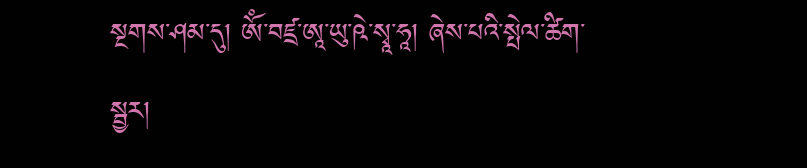སྔགས་ཤམ་དུ། ཨོཾ་བཛྲ་ཨཱ་ཡུ་ཥེ་སྭཱ་ཧཱ། ཞེས་པའི་སྤེལ་ཚིག་སྦྱར།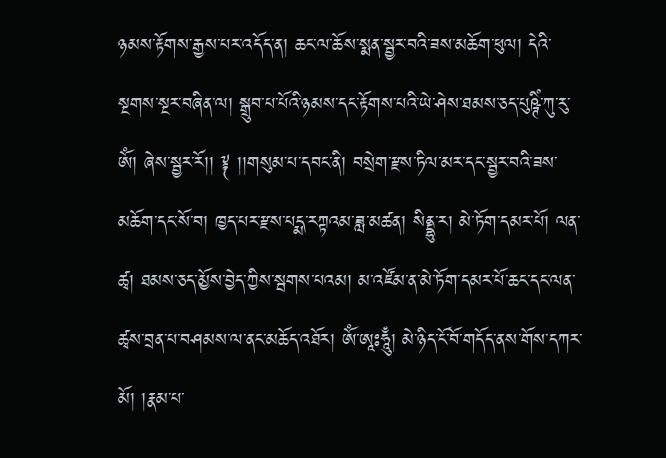ཉམས་རྟོགས་རྒྱས་པར་འདོད་ན། ཆང་ལ་ཆོས་སྨན་སྦྱར་བའི་ཟས་མཆོག་ཕུལ། དེའི་སྔགས་སྔར་བཞིན་ལ། སྒྲུབ་པ་པོའི་ཉམས་དང་རྟོགས་པའི་ཡེ་ཤེས་ཐམས་ཅད་པུཥྚིཾ་ཀུ་རུ་ཨོཾ། ཞེས་སྦྱར་རོ།། ༈ །།གསུམ་པ་དབང་ནི། བསྲེག་རྫས་ཏིལ་མར་དང་སྦྱར་བའི་ཟས་མཆོག་དང་སོ་བ། ཁྱད་པར་རྫས་པདྨ་རཀྟའམ་ཟླ་མཚན། སིནྡྷུ་ར། མེ་ཏོག་དམར་པོ། ལན་ཚྭ། ཐམས་ཅད་མྱོས་བྱེད་ཀྱིས་སྦགས་པའམ། མ་འཛོམ་ན་མེ་ཏོག་དམར་པོ་ཆང་དང་ལན་ཚྭས་བྲན་པ་བཤམས་ལ་ནང་མཆོད་འཐོར། ཨོཾ་ཨཱཿཧཱུྃ། མེ་ཉིད་ངོ་བོ་གདོད་ནས་གོས་དཀར་མོ། །རྣམ་པ་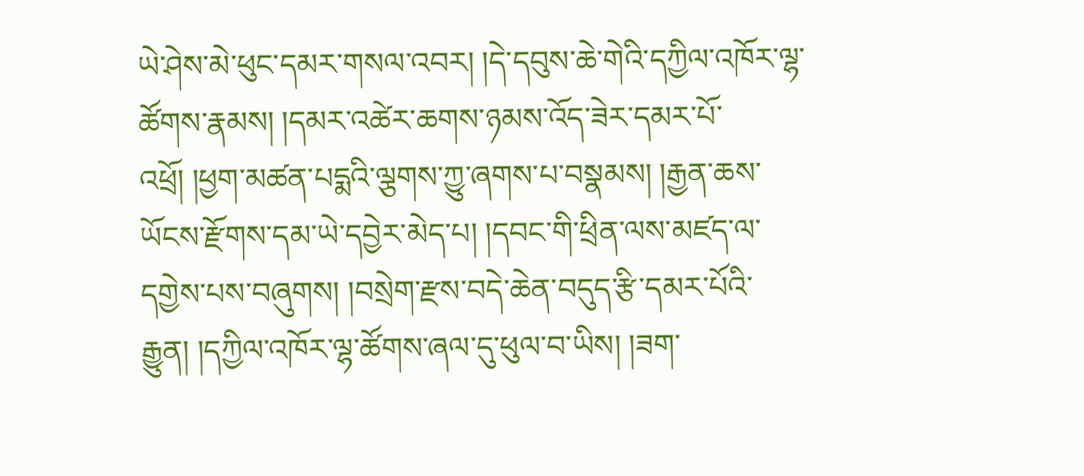ཡེ་ཤེས་མེ་ཕུང་དམར་གསལ་འབར། །དེ་དབུས་ཆེ་གེའི་དཀྱིལ་འཁོར་ལྷ་ཚོགས་རྣམས། །དམར་འཚེར་ཆགས་ཉམས་འོད་ཟེར་དམར་པོ་འཕྲོ། །ཕྱག་མཚན་པདྨའི་ལྕགས་ཀྱུ་ཞགས་པ་བསྣམས། །རྒྱན་ཆས་ཡོངས་རྫོགས་དམ་ཡེ་དབྱེར་མེད་པ། །དབང་གི་ཕྲིན་ལས་མཛད་ལ་དགྱེས་པས་བཞུགས། །བསྲེག་རྫས་བདེ་ཆེན་བདུད་རྩི་དམར་པོའི་རྒྱུན། །དཀྱིལ་འཁོར་ལྷ་ཚོགས་ཞལ་དུ་ཕུལ་བ་ཡིས། །ཟག་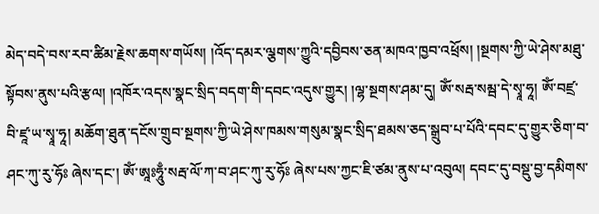མེད་བདེ་བས་རབ་ཚིམ་རྗེས་ཆགས་གཡོས། །འོད་དམར་ལྕགས་ཀྱུའི་དབྱིབས་ཅན་མཁའ་ཁྱབ་འཕྲོས། །སྔགས་ཀྱི་ཡེ་ཤེས་མཐུ་སྟོབས་ནུས་པའི་རྩལ། །འཁོར་འདས་སྣང་སྲིད་བདག་གི་དབང་འདུས་གྱུར། །ལྷ་སྔགས་ཤམ་དུ། ཨོཾ་སརྦ་སམྦ་དེ་སྭཱ་ཧཱ། ཨོཾ་བཛྲ་བི་ཛཱ་ཡ་སྭཱ་ཧཱ། མཆོག་ཐུན་དངོས་གྲུབ་སྔགས་ཀྱི་ཡེ་ཤེས་ཁམས་གསུམ་སྣང་སྲིད་ཐམས་ཅད་སྒྲུབ་པ་པོའི་དབང་དུ་གྱུར་ཅིག་བ་ཤང་ཀུ་རུ་ཧོཿ ཞེས་དང་། ཨོཾ་ཨཱཿཧཱུྃ་སརྦ་ལོ་ཀ་བ་ཤང་ཀུ་རུ་ཧོཿ ཞེས་པས་ཀྱང་ཇི་ཙམ་ནུས་པ་འབུལ། དབང་དུ་བསྡུ་བྱ་དམིགས་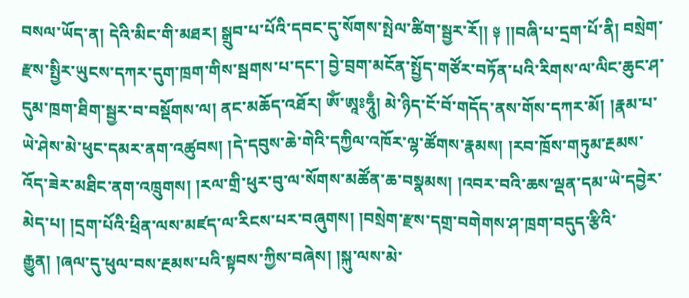བསལ་ཡོད་ན། དེའི་མིང་གི་མཐར། སྒྲུབ་པ་པོའི་དབང་དུ་སོགས་སྤེལ་ཚིག་སྦྱར་རོ།། ༈ །།བཞི་པ་དྲག་པོ་ནི། བསྲེག་རྫས་སྤྱིར་ཡུངས་དཀར་དུག་ཁྲག་གིས་སྦགས་པ་དང་། བྱེ་བྲག་མངོན་སྤྱོད་གཙོར་བཏོན་པའི་རིགས་ལ་ལིང་ཆུང་ཤ་དུམ་ཁྲག་ཐིག་སྦྱར་བ་བསྡོགས་ལ། ནང་མཆོད་འཐོར། ཨོཾ་ཨཱཿཧཱུྃ། མེ་ཉིད་ངོ་བོ་གདོད་ནས་གོས་དཀར་མོ། །རྣམ་པ་ཡེ་ཤེས་མེ་ཕུང་དམར་ནག་འཚུབས། །དེ་དབུས་ཆེ་གེའི་དཀྱིལ་འཁོར་ལྷ་ཚོགས་རྣམས། །རབ་ཁྲོས་གཏུམ་རྔམས་འོད་ཟེར་མཐིང་ནག་འཁྲུགས། །རལ་གྲི་ཕུར་བུ་ལ་སོགས་མཚོན་ཆ་བསྣམས། །འབར་བའི་ཆས་ལྡན་དམ་ཡེ་དབྱེར་མེད་པ། །དྲག་པོའི་ཕྲིན་ལས་མཛད་ལ་རིངས་པར་བཞུགས། །བསྲེག་རྫས་དགྲ་བགེགས་ཤ་ཁྲག་བདུད་རྩིའི་རྒྱུན། །ཞལ་དུ་ཕུལ་བས་རྔམས་པའི་སྟབས་ཀྱིས་བཞེས། །སྐུ་ལས་མེ་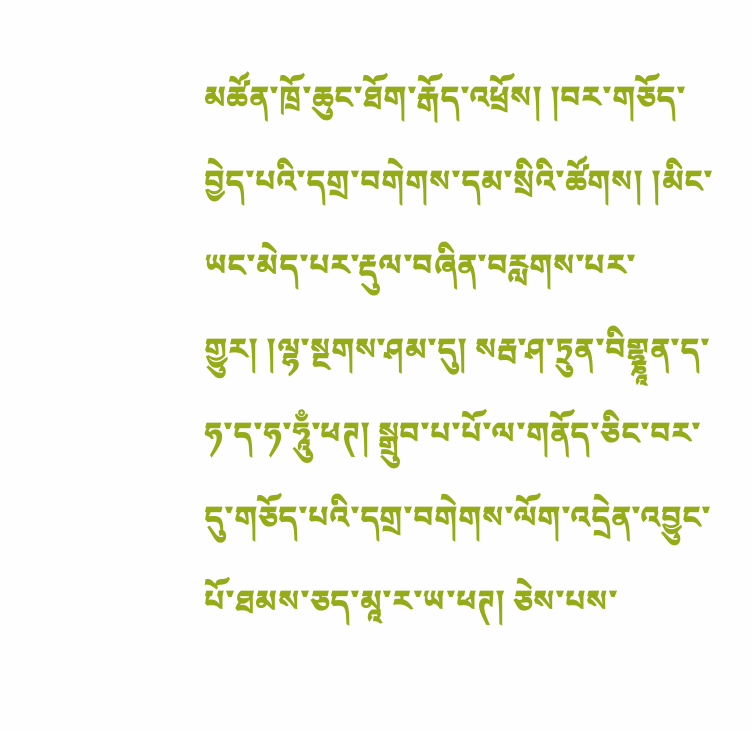མཚོན་ཁྲོ་ཆུང་ཐོག་རྒོད་འཕྲོས། །བར་གཅོད་བྱེད་པའི་དགྲ་བགེགས་དམ་སྲིའི་ཚོགས། །མིང་ཡང་མེད་པར་རྡུལ་བཞིན་བརླགས་པར་གྱུར། །ལྷ་སྔགས་ཤམ་དུ། སརྦ་ཤ་ཏྲུན་བིགྷྣཱན་ད་ཧ་ད་ཧ་ཧཱུྃ་ཕཊ། སྒྲུབ་པ་པོ་ལ་གནོད་ཅིང་བར་དུ་གཅོད་པའི་དགྲ་བགེགས་ལོག་འདྲེན་འབྱུང་པོ་ཐམས་ཅད་མཱ་ར་ཡ་ཕཊ། ཅེས་པས་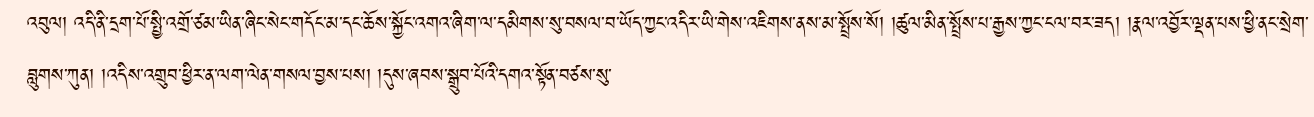འབུལ། འདི་ནི་དྲག་པོ་སྤྱི་འགྲོ་ཙམ་ཡིན་ཞིང་སེང་གདོང་མ་དང་ཆོས་སྐྱོང་འགའ་ཞིག་ལ་དམིགས་སུ་བསལ་བ་ཡོད་ཀྱང་འདིར་ཡི་གེས་འཇིགས་ནས་མ་སྤྲོས་སོ། །ཚུལ་མིན་སྤྲོས་པ་རྒྱས་ཀྱང་ངལ་བར་ཟད། །རྣལ་འབྱོར་ལྡན་པས་ཕྱི་ནང་སྲེག་བླུགས་ཀུན། །འདིས་འགྲུབ་ཕྱིར་ན་ལག་ལེན་གསལ་བྱས་པས། །དུས་ཞབས་སྒྲུབ་པོའི་དགའ་སྟོན་བཙས་སུ་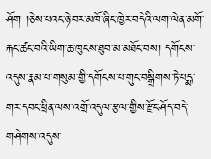ཤོག །ཅེས་པའང་ཉེ་བར་མཁོ་ཞིང་ཁྱེར་བདེའི་ལག་ལེན་མགོ་རྐང་ཚང་བའི་ཡིག་ཆ་ཁུངས་ཐུབ་མ་མཐོང་བས། དགོངས་འདུས་རྣམ་པ་གསུམ་གྱི་དགོངས་པ་གུང་བསྒྲིགས་ཏེ་པདྨ་གར་དབང་ཕྲིན་ལས་འགྲོ་འདུལ་རྩལ་གྱིས་རྫོང་ཤོད་བདེ་གཤེགས་འདུས་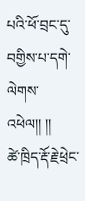པའི་ཕོ་བྲང་དུ་བགྱིས་པ་དགེ་ལེགས་འཕེལ།། །།
ཚེ་ཁྲིད་རྡོ་རྗེ་ཕྲེང་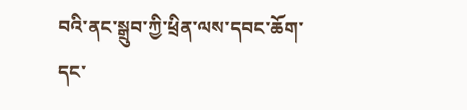བའི་ནང་སྒྲུབ་ཀྱི་ཕྲིན་ལས་དབང་ཆོག་དང་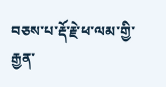བཅས་པ་རྡོ་རྗེ་ཕ་ལམ་གྱི་རྒྱན་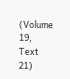(Volume 19, Text 21)